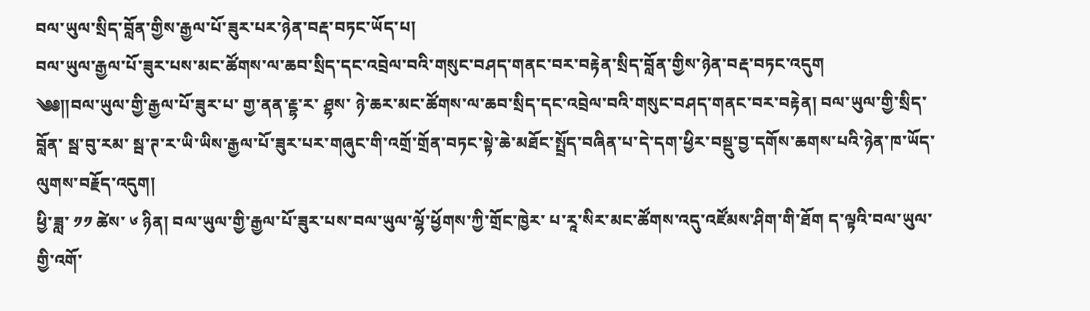བལ་ཡུལ་སྲིད་བློན་གྱིས་རྒྱལ་པོ་ཟུར་པར་ཉེན་བརྡ་བཏང་ཡོད་པ།
བལ་ཡུལ་རྒྱལ་པོ་ཟུར་པས་མང་ཚོགས་ལ་ཆབ་སྲིད་དང་འབྲེལ་བའི་གསུང་བཤད་གནང་བར་བརྟེན་སྲིད་བློན་གྱིས་ཉེན་བརྡ་བཏང་འདུག
༄༅༎བལ་ཡུལ་གྱི་རྒྱལ་པོ་ཟུར་པ་ གྱ་ནན་རྡྷ་ར་ ཤྷས་ ཉེ་ཆར་མང་ཚོགས་ལ་ཆབ་སྲིད་དང་འབྲེལ་བའི་གསུང་བཤད་གནང་བར་བརྟེན། བལ་ཡུལ་གྱི་སྲིད་བློན་ སྦ་བུ་རམ་ སྦ་ཊ་ར་ཡི་ཡིས་རྒྱལ་པོ་ཟུར་པར་གཞུང་གི་འགྲོ་གྲོན་བཏང་སྟེ་ཆེ་མཐོང་སྤྲོད་བཞིན་པ་དེ་དག་ཕྱིར་བསྡུ་བྱ་དགོས་ཆགས་པའི་ཉེན་ཁ་ཡོད་ལུགས་བརྗོད་འདུག།
ཕྱི་ཟླ་ ༡༡ ཚེས་ ༦ ཉིན། བལ་ཡུལ་གྱི་རྒྱལ་པོ་ཟུར་པས་བལ་ཡུལ་ལྷོ་ཕྱོགས་ཀྱི་གྲོང་ཁྱེར་ པ་རཱ་སིར་མང་ཚོགས་འདུ་འཛོམས་ཤིག་གི་ཐོག ད་ལྟའི་བལ་ཡུལ་གྱི་འགོ་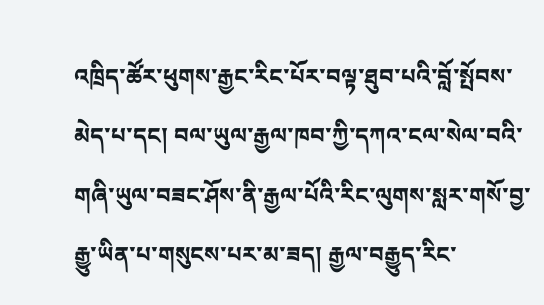འཁྲིད་ཚོར་ཕུགས་རྒྱང་རིང་པོར་བལྟ་ཐུབ་པའི་བློ་སྤོབས་མེད་པ་དང། བལ་ཡུལ་རྒྱལ་ཁབ་ཀྱི་དཀའ་ངལ་སེལ་བའི་གཞི་ཡུལ་བཟང་ཤོས་ནི་རྒྱལ་པོའི་རིང་ལུགས་སླར་གསོ་བྱ་རྒྱུ་ཡིན་པ་གསུངས་པར་མ་ཟད། རྒྱལ་བརྒྱུད་རིང་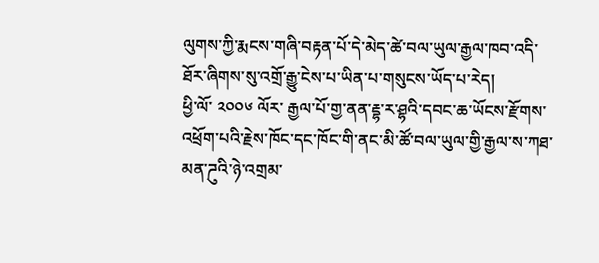ལུགས་ཀྱི་རྨངས་གཞི་བརྟན་པོ་དེ་མེད་ཚེ་བལ་ཡུལ་རྒྱལ་ཁབ་འདི་ཐོར་ཞིགས་སུ་འགྲོ་རྒྱུ་ངེས་པ་ཡིན་པ་གསུངས་ཡོད་པ་རེད།
ཕྱི་ལོ་ ༢༠༠༦ ལོར་ རྒྱལ་པོ་གྱ་ནན་རྡྷ་ར་ཤྷའི་དབང་ཆ་ཡོངས་རྫོགས་འཕྲོག་པའི་རྗེས་ཁོང་དང་ཁོང་གི་ནང་མི་ཚོ་བལ་ཡུལ་གྱི་རྒྱལ་ས་ཀཐ་མན་ཌུའི་ཉེ་འགྲམ་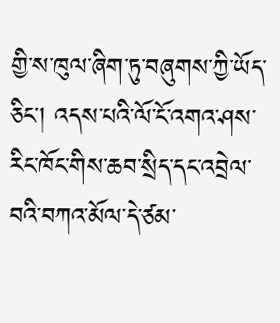གྱི་ས་ཁུལ་ཞིག་ཏུ་བཞུགས་ཀྱི་ཡོད་ཅིང། འདས་པའི་ལོ་ངོ་འགའ་ཤས་རིང་ཁོང་གིས་ཆབ་སྲིད་དང་འབྲེལ་བའི་བཀའ་མོལ་དེ་ཙམ་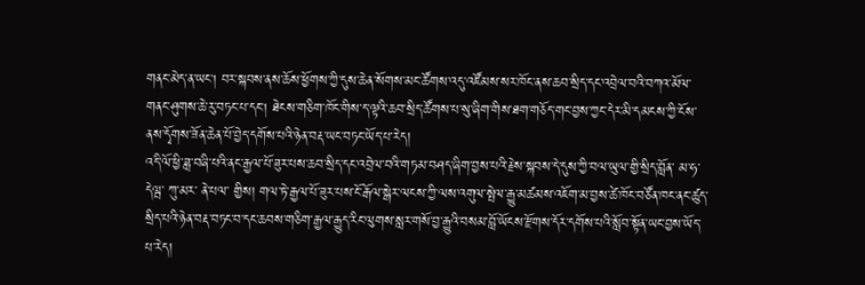གནང་མེད་ན་ཡང། བར་སྐབས་ནས་ཆོས་ཕྱོགས་ཀྱི་དུས་ཆེན་སོགས་མང་ཚོགས་འདུ་འཛོམས་སར་ཁོང་ནས་ཆབ་སྲིད་དང་འབྲེལ་བའི་བཀའ་མོལ་གནང་ཤུགས་ཆེ་རུ་བཏང་པ་དང། ཐེངས་གཅིག་ཁོང་གིས་ད་ལྟའི་ཆབ་སྲིད་ཚོགས་པ་སུ་ཞིག་གིས་ཐག་གཅོད་གང་བྱས་ཀྱང་དེར་མི་དམངས་ཀྱི་ངོས་ནས་དྭོགས་ཟོན་ཆེན་པོ་བྱེད་དགོས་པའི་ཉེན་བརྡ་ཡང་བཏང་ཡོད་པ་རེད།
འདི་ལོ་ཕྱི་ཟླ་བཞི་པའི་ནང་རྒྱལ་པོ་ཟུར་པས་ཆབ་སྲིད་དང་འབྲེལ་བའི་གཏམ་བཤད་ཞིག་བྱས་པའི་རྗེས་སྐབས་དེ་དུས་ཀྱི་བལ་ཡུལ་གྱི་སྲིད་བློན་ མ་ཧ་དེལྦ་ ཀུ་མར་ ནེ་པལ་ གྱིས། གལ་ཏེ་རྒྱལ་པོ་ཟུར་པས་ངོ་རྒོལ་སྒེར་ལངས་ཀྱི་ལས་འགུལ་སྤེལ་རྒྱུ་མཚམས་འཇོག་མ་བྱས་ཚེ་ཁོང་བཙོན་ཁང་ནང་ཚུད་སྲིད་པའི་ཉེན་བརྡ་བཏང་བ་དང་ཆབས་གཅིག་རྒྱལ་རྒྱུད་རིང་ལུགས་སླར་གསོ་བྱ་རྒྱུའི་བསམ་བློ་ཡོངས་རྫོགས་དོར་དགོས་པའི་སློབ་སྟོན་ཡང་བྱས་ཡོད་པ་རེད།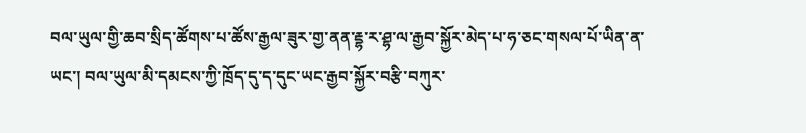བལ་ཡུལ་གྱི་ཆབ་སྲིད་ཚོགས་པ་ཚོས་རྒྱལ་ཟུར་གྱ་ནན་རྡྷ་ར་ཤྷ་ལ་རྒྱབ་སྐྱོར་མེད་པ་ཧ་ཅང་གསལ་པོ་ཡིན་ན་ཡང་། བལ་ཡུལ་མི་དམངས་ཀྱི་ཁྲོད་དུ་ད་དུང་ཡང་རྒྱབ་སྐྱོར་བརྩི་བཀུར་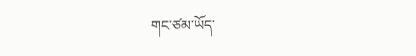གང་ཙམ་ཡོད་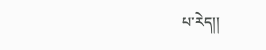པ་རེད།།